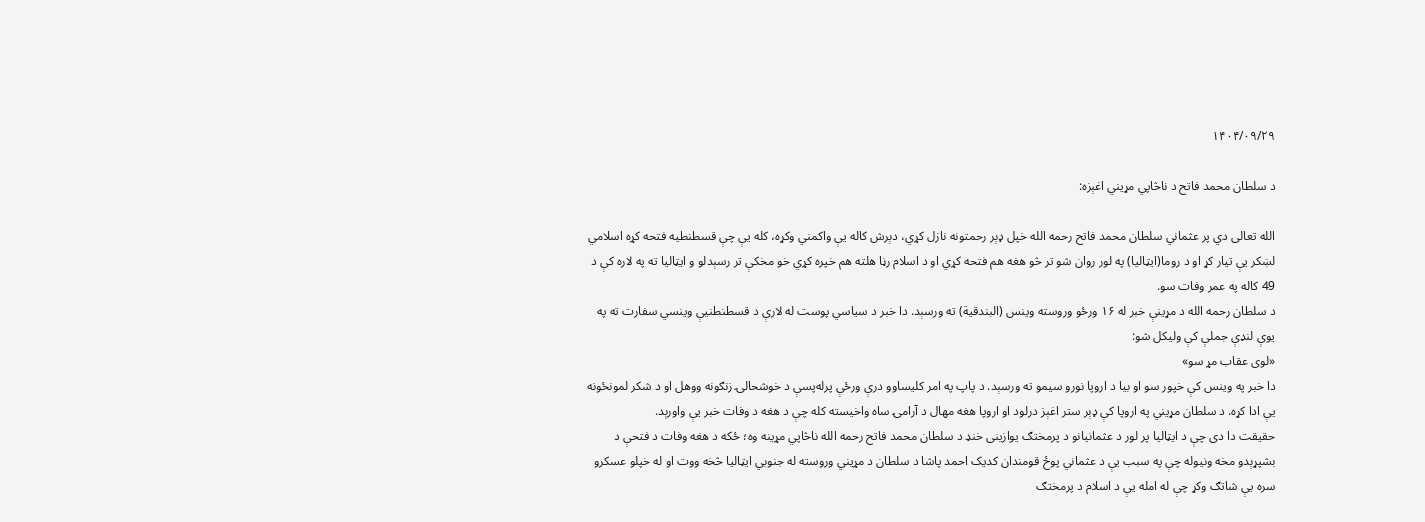۱۴۰۴/۰۹/۲۹

د سلطان محمد فاتح د ناڅاپي مړيني اغېزه:

الله تعالی دي پر عثماني سلطان محمد فاتح رحمه الله خپل ډېر رحمتونه نازل کړي، دېرش کاله يې واکمني وکړه، کله يې چې قسطنطيه فتحه کړه اسلامي لښکر يې تیار کړ او د روما(ايټاليا) په لور روان شو تر څو هغه هم فتحه کړي او د اسلام رڼا هلته هم خپره کړي خو مخکې تر رسېدلو و ايټاليا ته په لاره کې د 49 کاله په عمر وفات سو.
د سلطان رحمه الله د مړينې خبر له ۱۶ ورځو وروسته وینس (البندقية) ته ورسېد. دا خبر د سياسي پوست له لارې د قسطنطنيې وینسي سفارت ته په يوې لنډې جملې کې وليکل شو:
«لوی عقاب مړ سو»
دا خبر په وینس کې خپور سو او بيا د اروپا نورو سيمو ته ورسېد. د پاپ په امر کليساوو درې ورځې پرله‌پسې د خوشحالۍ زنګونه ووهل او د شکر لمونځونه يې ادا کړه. د سلطان مړيني په اروپا کې ډېر ستر اغېز درلود او اروپا هغه مهال د آرامۍ ساه واخيسته کله چې د هغه د وفات خبر يې واورېد.
حقيقت دا دی چې د ايټاليا پر لور د عثمانيانو د پرمختګ يوازينی خنډ د سلطان محمد فاتح رحمه الله ناڅاپي مړينه وه؛ ځکه د هغه وفات د فتحې د بشپړېدو مخه ونيوله چې په سبب يې د عثماني پوځ قومندان کديک احمد پاشا د سلطان د مړيني وروسته له جنوبي ايټاليا څخه ووت او له خپلو عسکرو سره يې شاتګ وکړ چې له امله يې د اسلام د پرمختګ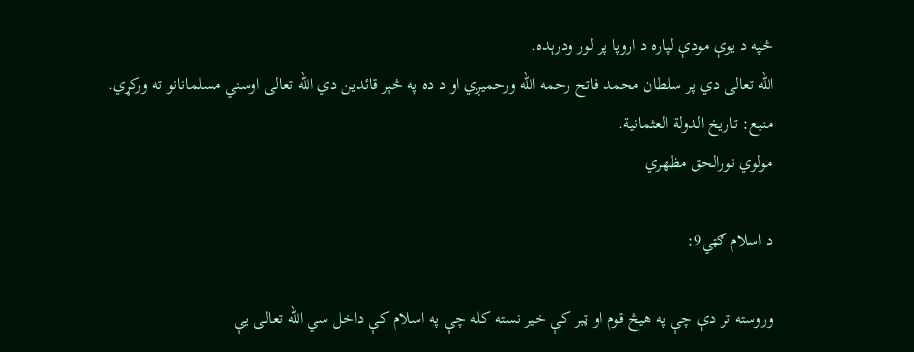څپه د يوې مودې لپاره د اروپا پر لور ودرېده.
الله تعالی دي پر سلطان محمد فاتح رحمه الله ورحميږي او د ده په څېر قائدين دي الله تعالی اوسني مسلمانانو ته ورکړي.
منبع: تاريخ الدولة العثمانية.
مولوي نورالحق مظهري

د اسلام ګټي9:

وروسته تر دې چې په هيڅ قوم او ټبر کې خير نسته کله چې په اسلام کې داخل سي الله تعالی يې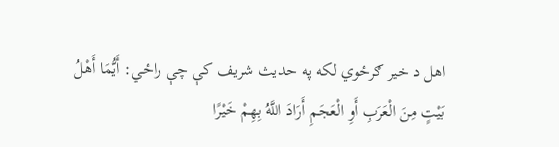اهل د خير ګرځوي لکه په حديث شريف کې چې راځي: أَيُّمَا أَهْلُ بَيْتٍ مِنَ الْعَرَبِ أَوِ الْعَجَمِ أَرَادَ اللَّهُ بِهِمْ خَيْرًا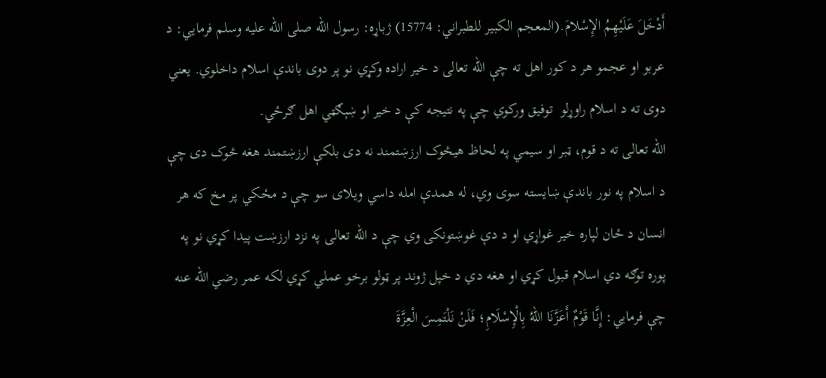أَدْخَلَ عَلَيْهِمُ الإِسْلامَ.(المعجم الکبير للطبراني: 15774) ژباړه: رسول الله صلی الله عليه وسلم فرمايي: د عربو او عجمو هر د کور اهل ته چې الله تعالی د خير اراده وکړي نو پر دوی باندې اسلام داخلوي. يعني دوی ته د اسلام راوړلو  توفيق ورکوي چې په نتيجه کې د خير او ښېګټي اهل ګرځي.
الله تعالی ته د قوم، ټبر او سيمي په لحاظ هيڅوک ارزښتمند نه دی بلکې ارزښتمند هغه څوک دی چې د اسلام په نور باندې ښايسته سوی وي، له همدې امله داسي ويلای سو چې د مځکي پر مخ که هر انسان د ځان لپاره خير غواړي او د دې غوښتونکی وي چې د الله تعالی په نزد ارزښت پيدا کړي نو په پوره توګه دي اسلام قبول کړي او هغه دي د خپل ژوند پر ټولو برخو عملي کړي لکه عمر رضي الله عنه چې فرمايي: إِنَّا قَوْمٌ أَعَزَّنَا اللهُ بِالْإِسْلَامِ؛ فَلَنْ نَلْتَمِسَ الْعِزَّةَ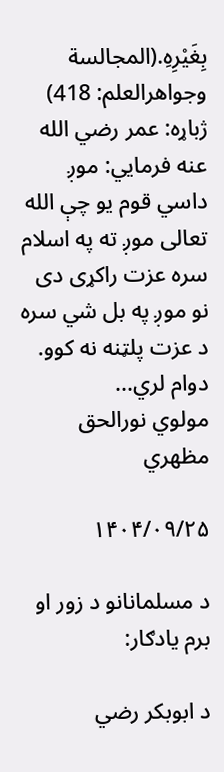بِغَيْرِهِ.(المجالسة وجواهرالعلم: 418) ژباړه: عمر رضي الله عنه فرمايي: موږ داسي قوم يو چې الله تعالی موږ ته په اسلام سره عزت راکړی دی نو موږ په بل شي سره د عزت پلټنه نه کوو.
دوام لري...
مولوي نورالحق مظهري

۱۴۰۴/۰۹/۲۵

د مسلمانانو د زور او برم يادګار:

د ابوبکر رضي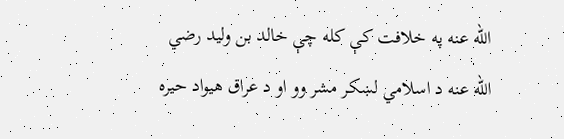الله عنه په خلافت کې کله چې خالد بن وليد رضي الله عنه د اسلامي لښکر مشر وو او د عراق هيواد حيره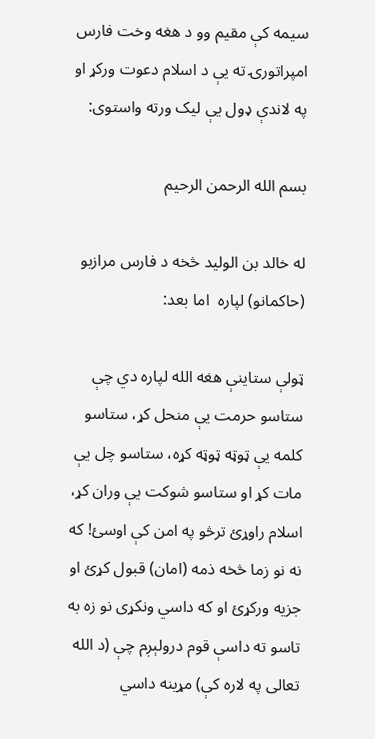سيمه کې مقيم وو د هغه وخت فارس امپراتورۍ ته يې د اسلام دعوت ورکړ او په لاندې ډول يې ليک ورته واستوی:

بسم الله الرحمن الرحيم

له خالد بن الوليد څخه د فارس مرازبو (حاکمانو) لپاره  اما بعد:

ټولې ستاینې هغه الله لپاره دي چې ستاسو حرمت یې منحل کړ، ستاسو کلمه یې ټوټه ټوټه کړه، ستاسو چل یې مات کړ او ستاسو شوکت یې وران کړ، اسلام راوړئ ترڅو په امن کې اوسئ! که نه نو زما څخه ذمه (امان) قبول کړئ او جزیه ورکړئ او که داسي ونکړی نو زه به تاسو ته داسې قوم درولېږم چې (د الله تعالی په لاره کې) مړینه داسي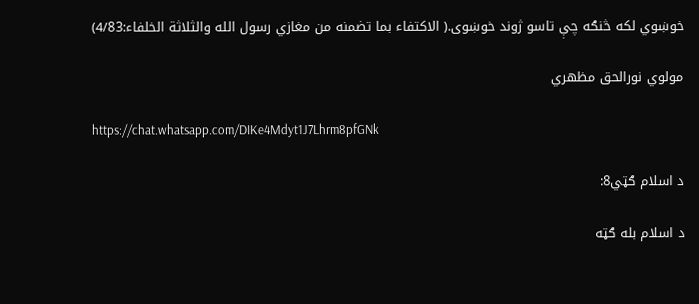خوښوي لکه څنګه چې تاسو ژوند خوښوی.( الاكتفاء بما تضمنه من مغازي رسول الله والثلاثة الخلفاء:4/83)

مولوي نورالحق مظهري

https://chat.whatsapp.com/DIKe4Mdyt1J7Lhrm8pfGNk

د اسلام ګټي8:

د اسلام بله ګټه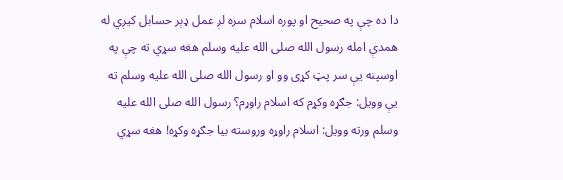دا ده چې په صحيح او پوره اسلام سره لږ عمل ډېر حسابل کيږي له همدې امله رسول الله صلی الله عليه وسلم هغه سړي ته چې په اوسپنه يې سر پټ کړی وو او رسول الله صلی الله عليه وسلم ته يې وويل: جګړه وکړم که اسلام راوړم؟ رسول الله صلی الله عليه وسلم ورته وويل: اسلام راوړه وروسته بيا جګړه وکړه! هغه سړي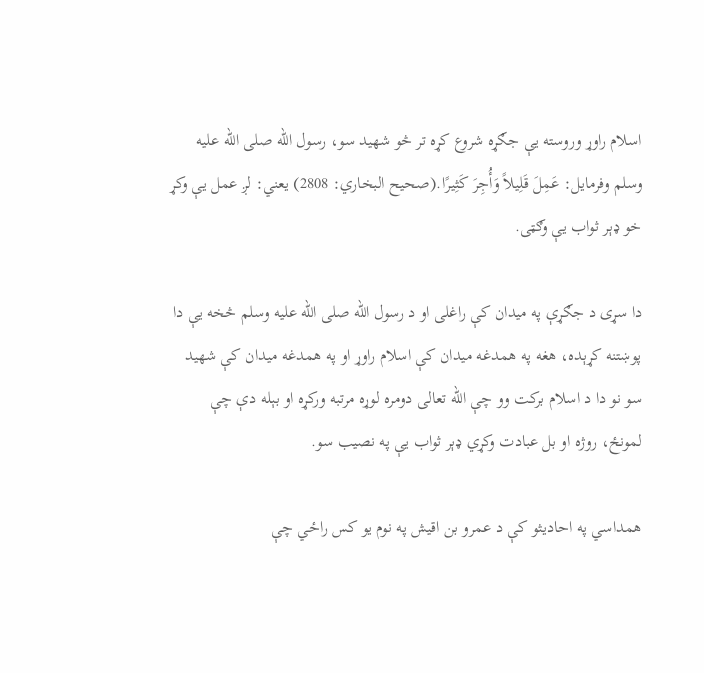اسلام راوړ وروسته يې جګړه شروع کړه تر څو شهيد سو، رسول الله صلی الله عليه وسلم وفرمايل: عَمِلَ قَلِيلاً وَأُجِرَ كَثِيرًا.(صحيح البخاري: 2808) يعني: لږ عمل يې وکړ خو ډېر ثواب يې وګټی.

دا سړی د جګړې په ميدان کې راغلی او د رسول الله صلی الله عليه وسلم څخه يې دا پوښتنه کړېده، هغه په همدغه ميدان کې اسلام راوړ او په همدغه ميدان کې شهيد سو نو دا د اسلام برکت وو چې الله تعالی دومره لوړه مرتبه ورکړه او بېله دې چې لمونځ، روژه او بل عبادت وکړي ډېر ثواب يې په نصيب سو.

همداسي په احاديثو کې د عمرو بن اقيش په نوم يو کس راځي چې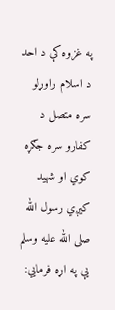په غزوه کې د احد د اسلام راوړلو سره متصل د کفارو سره جګړه کوي او شهيد کيږي رسول الله صلی الله عليه وسلم يې په اړه فرمايي: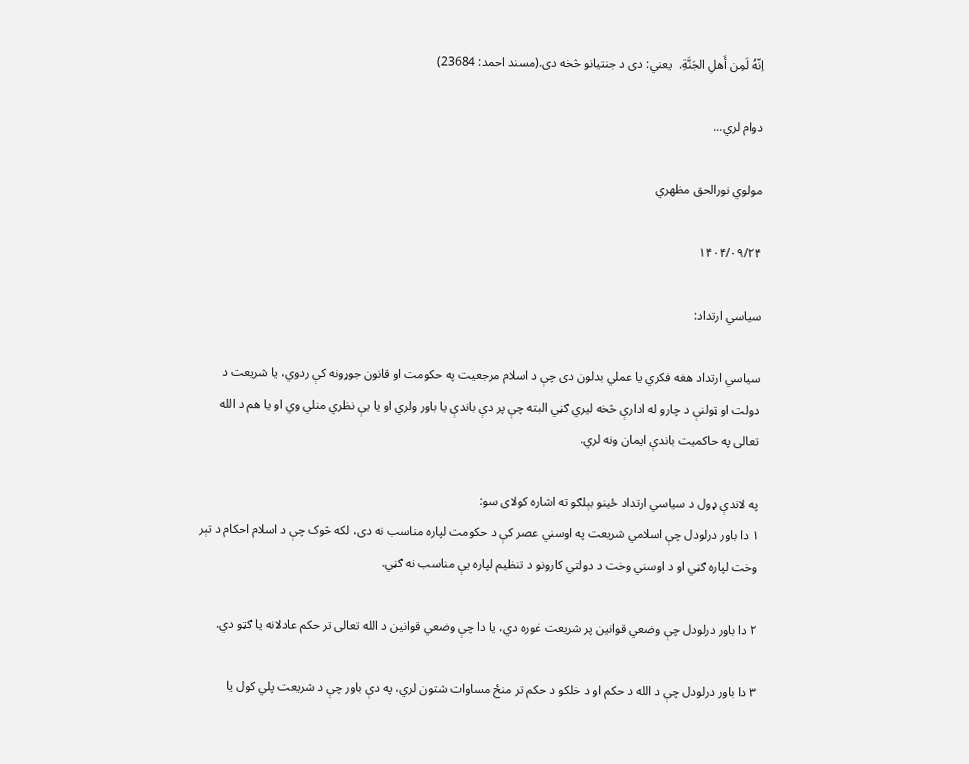اِنّهُ لَمِن أَهلِ الجَنَّةِ.  يعني: دی د جنتيانو څخه دی.(مسند احمد: 23684)

دوام لري...

مولوي نورالحق مظهري

۱۴۰۴/۰۹/۲۴

سياسي ارتداد:

سياسي ارتداد هغه فکري يا عملي بدلون دی چې د اسلام مرجعيت په حکومت او قانون جوړونه کې ردوي، يا شريعت د دولت او ټولنې د چارو له ادارې څخه ليري ګڼي البته چې پر دې باندې يا باور ولري او يا يې نظري منلي وي او يا هم د الله تعالی په حاکميت باندې ايمان ونه لري.

په لاندې ډول د سياسي ارتداد ځينو بېلګو ته اشاره کولای سو:
۱ دا باور درلودل چې اسلامي شريعت په اوسني عصر کې د حکومت لپاره مناسب نه دی، لکه څوک چې د اسلام احکام د تېر وخت لپاره ګڼي او د اوسني وخت د دولتي کارونو د تنظيم لپاره يې مناسب نه ګڼي.

۲ دا باور درلودل چې وضعي قوانين پر شريعت غوره دي، يا دا چې وضعي قوانين د الله تعالی تر حکم عادلانه يا ګټو دي.

۳ دا باور درلودل چې د الله د حکم او د خلکو د حکم تر منځ مساوات شتون لري، په دې باور چې د شريعت پلي کول يا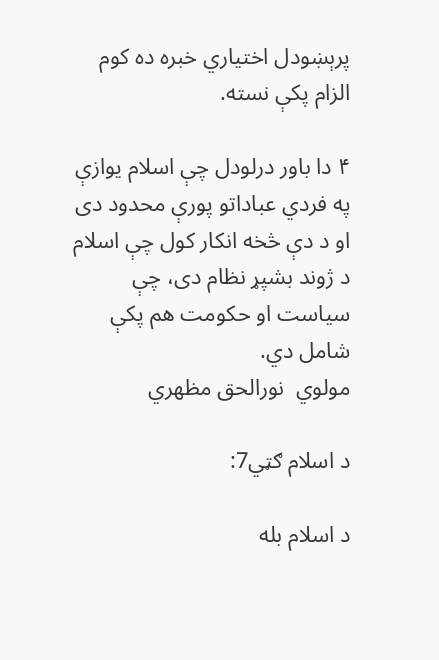پرېښودل اختياري خبره ده کوم الزام پکې نسته.

۴ دا باور درلودل چې اسلام يوازې په فردي عباداتو پورې محدود دی او د دې څخه انکار کول چې اسلام د ژوند بشپړ نظام دی، چې سياست او حکومت هم پکې شامل دي.
مولوي  نورالحق مظهري

د اسلام ګټي7:

د اسلام بله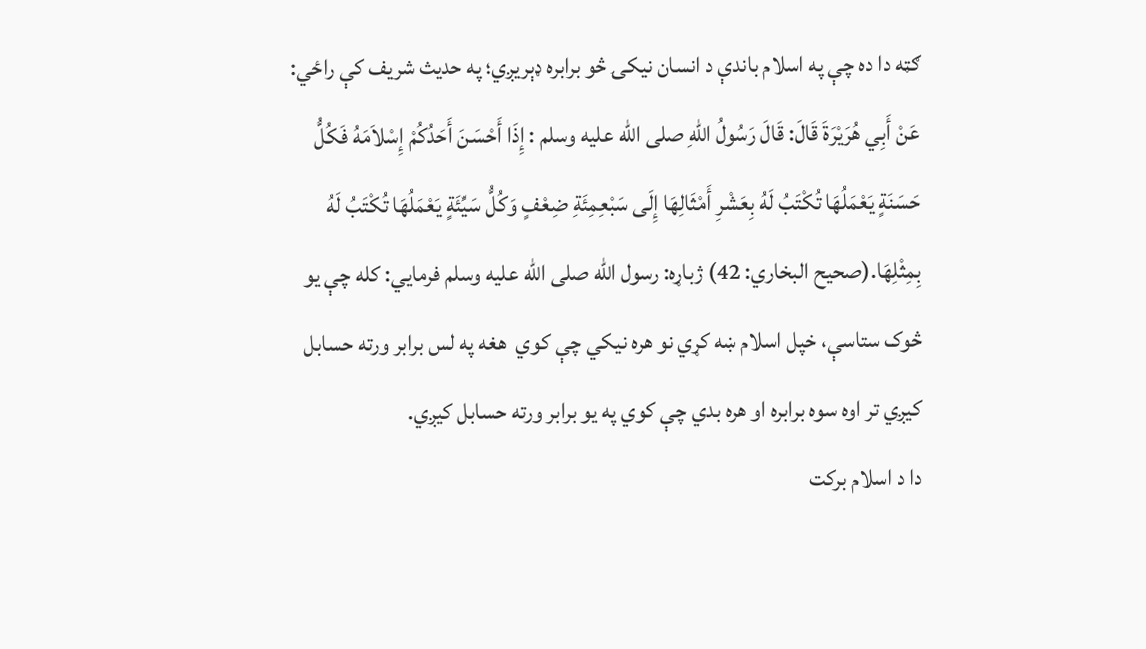ګټه دا ده چې په اسلام باندې د انسان نيکۍ څو برابره ډېريږي؛ په حديث شريف کې راځي: عَنْ أَبِي هُرَيْرَةَ قَالَ: قَالَ رَسُولُ اللهِ صلى الله عليه وسلم : إِذَا أَحْسَنَ أَحَدُكُمْ إِسْلاَمَهُ فَكُلُّ حَسَنَةٍ يَعْمَلُهَا تُكْتَبُ لَهُ بِعَشْرِ أَمْثَالِهَا إِلَى سَبْعِمِئَةِ ضِعْفٍ وَكُلُّ سَيِّئَةٍ يَعْمَلُهَا تُكْتَبُ لَهُ بِمِثْلِهَا.(صحيح البخاري: 42) ژباړه: رسول الله صلی الله عليه وسلم فرمايي: کله چې يو څوک ستاسې، خپل اسلام ښه کړي نو هره نيکي چې کوي  هغه په لس برابر ورته حسابل کيږي تر اوه سوه برابره او هره بدي چې کوي په يو برابر ورته حسابل کيږي.
دا د اسلام برکت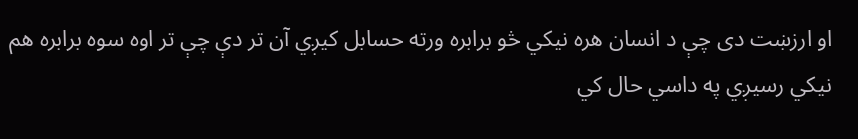او ارزښت دی چې د انسان هره نيکي څو برابره ورته حسابل کيږي آن تر دې چې تر اوه سوه برابره هم نيکي رسيږي په داسي حال کي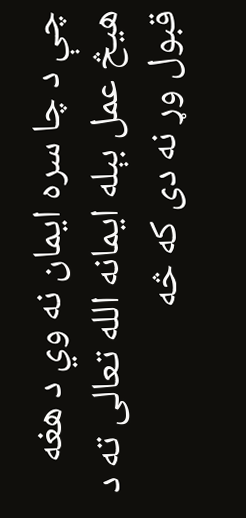چې د چا سره ايمان نه وي د هغه هيڅ عمل بېله ايمانه الله تعالی ته د قبول وړ نه دی که څه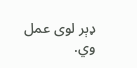ډېر لوی عمل وي.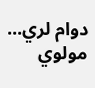دوام لري...
مولوي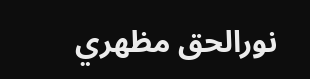نورالحق مظهري